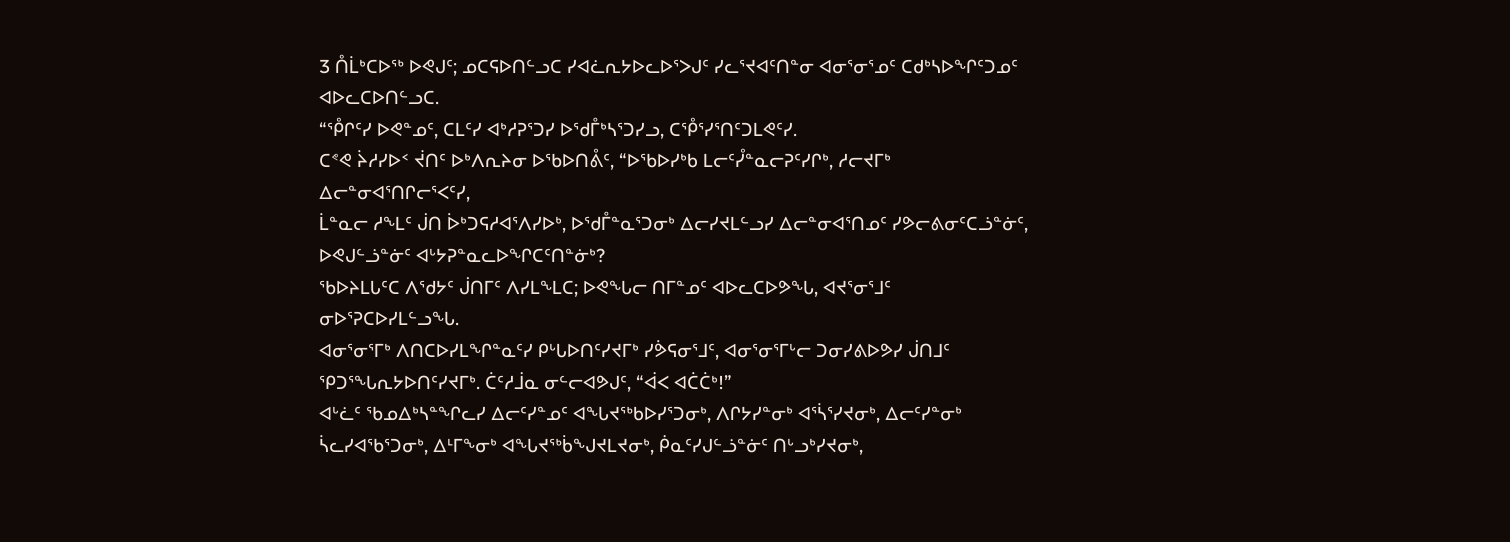3 ᑍᒫᒃᑕᐅᖅ ᐅᕙᒍᑦ; ᓄᑕᕋᐅᑎᓪᓗᑕ ᓯᐊᓛᕆᔭᐅᓚᐅᕐᐳᒍᑦ ᓯᓚᕐᔪᐊᑦᑎᓐᓂ ᐊᓂᕐᓂᕐᓄᑦ ᑕᑯᒃᓴᐅᖏᑦᑐᓄᑦ ᐊᐅᓚᑕᐅᑎᓪᓗᑕ.
“ᕾᒋᑦᓯ ᐅᕙᓐᓄᑦ, ᑕᒪᑦᓯ ᐊᒃᓱᕈᕐᑐᓯ ᐅᖁᒤᒃᓴᕐᑐᓯᓗ, ᑕᕾᕐᓯᕐᑎᑦᑐᒪᕙᑦᓯ.
ᑕᕝᕙ ᔩᓱᓯᐅᑉ ᔫᑎᑦ ᐅᒃᐱᕆᔨᓂ ᐅᖃᐅᑎᕔᑦ, “ᐅᖃᐅᓯᒃᑲ ᒪᓕᑦᓮᓐᓇᓕᕈᑦᓯᒋᒃ, ᓱᓕᔪᒥᒃ ᐃᓕᓐᓂᐊᕐᑎᒋᓕᕐᐸᑦᓯ,
ᒫᓐᓇᓕ ᓱᖕᒪᑦ ᒎᑎ ᐆᒃᑐᕋᓱᐊᕐᐱᓯᐅᒃ, ᐅᖁᒤᓐᓇᕐᑐᓂᒃ ᐃᓕᓯᔪᒪᓪᓗᓯ ᐃᓕᓐᓂᐊᕐᑎᓄᑦ ᓯᕗᓕᕕᓂᑦᑕᓘᓐᓃᑦ, ᐅᕙᒍᓪᓘᓐᓃᑦ ᐊᒡᔭᕈᓐᓇᓚᐅᖏᑕᑦᑎᓐᓃᒃ?
ᖃᐅᔨᒪᒐᑦᑕ ᐱᖁᔭᑦ ᒎᑎᒥᑦ ᐱᓯᒪᖕᒪᑕ; ᐅᕙᖓᓕ ᑎᒥᓐᓄᑦ ᐊᐅᓚᑕᐅᕗᖓ, ᐊᔪᕐᓂᕐᒧᑦ ᓂᐅᕐᕈᑕᐅᓯᒪᓪᓗᖓ.
ᐊᓂᕐᓂᕐᒥᒃ ᐱᑎᑕᐅᓯᒪᖏᓐᓇᑦᓯ ᑭᒡᒐᐅᑎᑦᓯᔪᒥᒃ ᓯᕘᕋᓂᕐᒧᑦ, ᐊᓂᕐᓂᕐᒥᒡᓕ ᑐᓂᓯᕕᐅᕗᓯ ᒎᑎᒧᑦ ᕿᑐᕐᖓᕆᔭᐅᑎᑦᓯᔪᒥᒃ. ᑖᑦᓱᒨᓇ ᓂᓪᓕᐊᕗᒍᑦ, “ᐋᐸ ᐊᑖᑖᒃ!”
ᐊᒡᓛᑦ ᖃᓄᐃᒃᓴᓐᖏᓚᓯ ᐃᓕᑦᓯᓐᓄᑦ ᐊᖓᔪᖅᑲᐅᓯᕐᑐᓂᒃ, ᐱᒋᔭᓯᓐᓂᒃ ᐊᕐᓵᕐᓯᔪᓂᒃ, ᐃᓕᑦᓯᓐᓂᒃ ᓵᓚᓯᐊᖃᕐᑐᓂᒃ, ᐃᒻᒥᖕᓂᒃ ᐊᖓᔪᖅᑳᖑᔪᒪᔪᓂᒃ, ᑮᓇᑦᓯᒍᓪᓘᓐᓃᑦ ᑎᒡᓗᒃᓯᔪᓂᒃ,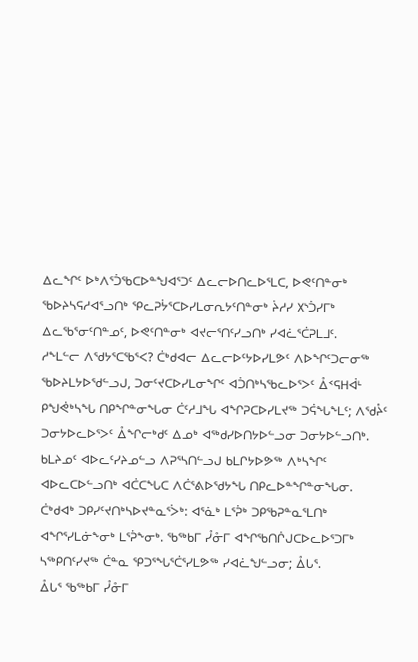ᐃᓚᖏᑦ ᐅᒃᐱᕐᑑᖃᑕᐅᓐᖑᐊᕐᑐᑦ ᐃᓚᓕᐅᑎᓚᐅᕐᒪᑕ, ᐅᕙᑦᑎᓐᓂᒃ ᖃᐅᔨᓴᕋᓱᐊᕐᓗᑎᒃ ᕿᓚᕈᔮᕐᑕᐅᓯᒪᓂᕆᔭᑦᑎᓐᓂᒃ ᔩᓱᓯ ᙭ᔅᑑᓯᒥᒃ ᐃᓚᖃᕐᓂᑦᑎᓐᓄᑦ, ᐅᕙᑦᑎᓐᓂᒃ ᐊᔪᓕᕐᑎᑦᓯᓗᑎᒃ ᓯᐊᓛᕐᑖᕈᒪᒧᑦ.
ᓱᖕᒪᓪᓕ ᐱᖁᔭᕐᑕᖃᕐᐸ? ᑖᒃᑯᐊᓕ ᐃᓚᓕᐅᑦᔭᐅᓯᒪᕗᑦ ᐱᐅᖏᑦᑐᓕᓂᖅ ᖃᐅᔨᒪᔭᐅᖁᓪᓗᒍ, ᑐᓂᑦᔪᑕᐅᓯᒪᓂᖏᑦ ᐊᑑᑎᒃᓴᖃᓚᐅᕐᐳᑦ ᐂᑉᕋᕼᐋᒻ ᑭᖑᕚᒃᓴᖓ ᑎᑭᖏᓐᓂᖓᓂ ᑖᑦᓱᒧᖓ ᐊᖏᕈᑕᐅᓯᒪᔪᖅ ᑐᕌᖓᖕᒪᑦ; ᐱᖁᔧᑦ ᑐᓂᔭᐅᓚᐅᕐᐳᑦ ᐂᖏᓕᒃᑯᑦ ᐃᓄᒃ ᐊᖅᑯᓯᐅᑎᔭᐅᓪᓗᓂ ᑐᓂᔭᐅᓪᓗᑎᒃ.
ᑲᒪᔨᓄᑦ ᐊᐅᓚᑦᓯᔨᓄᓪᓗ ᐱᕈᕐᓴᑎᓪᓗᒍ ᑲᒪᒋᔭᐅᕗᖅ ᐱᒃᓴᖏᑦ ᐊᐅᓚᑕᐅᓪᓗᑎᒃ ᐊᑖᑕᖓᑕ ᐱᑖᕐᕕᐅᖁᔭᖓ ᑎᑭᓚᐅᓐᖏᓐᓂᖓᓂ.
ᑖᒃᑯᐊᒃ ᑐᑭᓯᑦᔪᑎᒃᓴᐅᔪᓐᓇᕐᐴᒃ: ᐊᕐᓈᒃ ᒪᕐᕉᒃ ᑐᑭᖃᕈᓐᓇᕐᒪᑎᒃ ᐊᖏᕐᓯᒪᓃᖕᓂᒃ ᒪᕐᕉᖕᓂᒃ. ᖃᖅᑲᒥ ᓮᓁᒥ ᐊᖏᖃᑎᒌᒍᑕᐅᓚᐅᕐᑐᒥᒃ ᓴᖅᑭᑎᑦᓯᔪᖅ ᑖᓐᓇ ᕿᑐᕐᖓᕐᑖᕐᓯᒪᕗᖅ ᓯᐊᓛᖑᓪᓗᓂ; ᐂᒐᕐ.
ᐂᒐᕐ ᖃᖅᑲᒥ ᓮᓁᒥ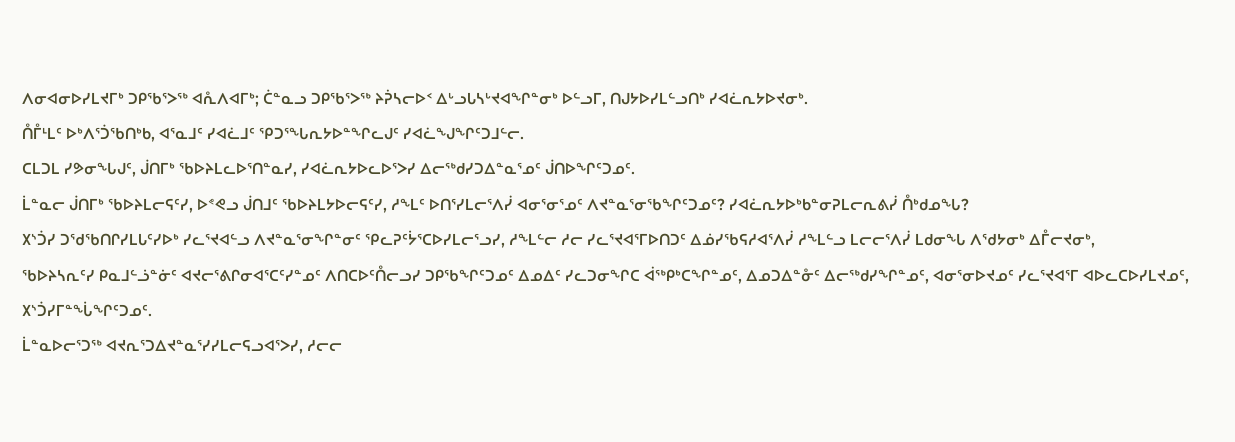ᐱᓂᐊᓂᐅᓯᒪᔪᒥᒃ ᑐᑭᖃᕐᐳᖅ ᐊᕅᐱᐊᒥᒃ; ᑖᓐᓇᓗ ᑐᑭᖃᕐᐳᖅ ᔨᕉᓴᓕᐅᑉ ᐃᒡᓗᒐᓴᒡᔪᐊᖏᓐᓂᒃ ᐅᓪᓗᒥ, ᑎᒍᔭᐅᓯᒪᓪᓗᑎᒃ ᓯᐊᓛᕆᔭᐅᔪᓂᒃ.
ᑍᒤᒻᒪᑦ ᐅᒃᐱᕐᑑᖃᑎᒃᑲ, ᐊᕐᓇᒧᑦ ᓯᐊᓛᒧᑦ ᕿᑐᕐᖓᕆᔭᐅᓐᖏᓚᒍᑦ ᓯᐊᓛᖑᖏᑦᑐᒧᓪᓕ.
ᑕᒪᑐᒪ ᓯᕗᓂᖓᒍᑦ, ᒎᑎᒥᒃ ᖃᐅᔨᒪᓚᐅᕐᑎᓐᓇᓯ, ᓯᐊᓛᕆᔭᐅᓚᐅᕐᐳᓯ ᐃᓕᖅᑯᓯᑐᐃᓐᓇᕐᓄᑦ ᒎᑎᐅᖏᑦᑐᓄᑦ.
ᒫᓐᓇᓕ ᒎᑎᒥᒃ ᖃᐅᔨᒪᓕᕋᑦᓯ, ᐅᕝᕙᓗ ᒎᑎᒧᑦ ᖃᐅᔨᒪᔭᐅᓕᕋᑦᓯ, ᓱᖕᒪᑦ ᐅᑎᕐᓯᒪᓕᕐᐱᓰ ᐊᓂᕐᓂᕐᓄᑦ ᐱᔪᓐᓇᕐᓂᖃᖏᑦᑐᓄᑦ? ᓯᐊᓛᕆᔭᐅᒃᑲᓐᓂᕈᒪᓕᕆᕕᓰ ᑍᒃᑯᓄᖓ?
᙭ᔅᑑᓯ ᑐᖁᖃᑎᒋᓯᒪᒐᑦᓯᐅᒃ ᓯᓚᕐᔪᐊᓪᓗ ᐱᔪᓐᓇᕐᓂᖏᓐᓂᑦ ᕿᓚᕈᑦᔮᕐᑕᐅᓯᒪᓕᕐᓗᓯ, ᓱᖕᒪᓪᓕ ᓱᓕ ᓯᓚᕐᔪᐊᕐᒥᐅᑎᑐᑦ ᐃᓅᓯᖃᕋᓱᐊᕐᐱᓰ ᓱᖕᒪᓪᓗ ᒪᓕᓕᕐᐱᓰ ᒪᑯᓂᖓ ᐱᖁᔭᓂᒃ ᐃᒤᓕᔪᓂᒃ,
ᖃᐅᔨᓴᕆᑦᓯ ᑭᓇᒧᓪᓘᓐᓃᑦ ᐊᔪᓕᕐᕕᒋᓂᐊᕐᑕᑦᓯᓐᓄᑦ ᐱᑎᑕᐅᑦᑍᓕᓗᓯ ᑐᑭᖃᖏᑦᑐᓄᑦ ᐃᓄᐃᑦ ᓯᓚᑐᓂᖏᑕ ᐋᖅᑭᒃᑕᖏᓐᓄᑦ, ᐃᓄᑐᐃᓐᓁᑦ ᐃᓕᖅᑯᓯᖏᓐᓄᑦ, ᐊᓂᕐᓂᐅᔪᓄᑦ ᓯᓚᕐᔪᐊᕐᒥ ᐊᐅᓚᑕᐅᓯᒪᔪᓄᑦ, ᙭ᔅᑑᓯᒥᓐᖔᖏᑦᑐᓄᑦ.
ᒫᓐᓇᐅᓕᕐᑐᖅ ᐊᔪᕆᕐᑐᐃᔪᓐᓇᕐᓯᓯᒪᓕᕋᓗᐊᕐᐳᓯ, ᓱᓕᓕ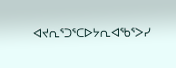ᐊᔪᕆᕐᑐᕐᑕᐅᔭᕆᐊᖃᕐᐳᓯ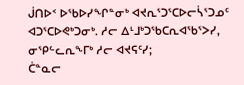ᒎᑎᐅᑉ ᐅᖃᐅᓯᖏᓐᓂᒃ ᐊᔪᕆᕐᑐᕐᑕᐅᓕᓵᕐᑐᓄᑦ ᐊᑐᕐᑕᐅᕙᒃᑐᓂᒃ. ᓱᓕ ᐃᒻᒧᒃᑐᖃᑕᕆᐊᖃᕐᐳᓯ, ᓂᕿᓪᓚᕆᖕᒥᒃ ᓱᓕ ᐊᔪᕋᑦᓯ;
ᑖᓐᓇᓕ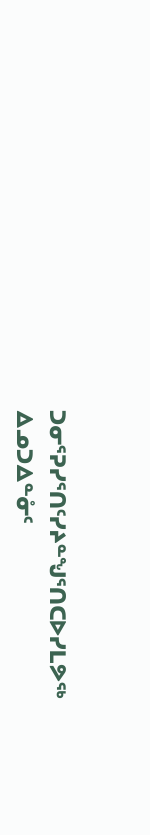ᑐᓂᕐᕈᓯᕐᑎᑦᓯᔨᓐᖑᕐᑎᑕᐅᓯᒪᕗᖅ ᐃᓄᑐᐃᓐᓁᑦ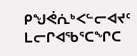ᑭᖑᕚᕇᒃᐸᓪᓕᐊᔪᑦ ᒪᓕᒋᐊᖃᕐᑕᖏᑕ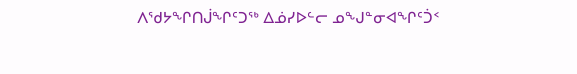ᐱᖁᔭᖏᑎᒎᖏᑦᑐᖅ ᐃᓅᓯᐅᓪᓕ ᓄᖑᓐᓂᐊᖏᑦᑑᑉ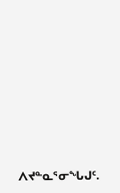ᐱᔪᓐᓇᕐᓂᖓᒍᑦ.